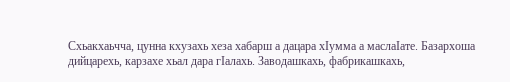Схьакхаьчча, цунна кхузахь хеза хабарш а дацара хIумма а маслаIате. Базархоша дийцарехь, карзахе хьал дара гIалахь. Заводашкахь, фабрикашкахь,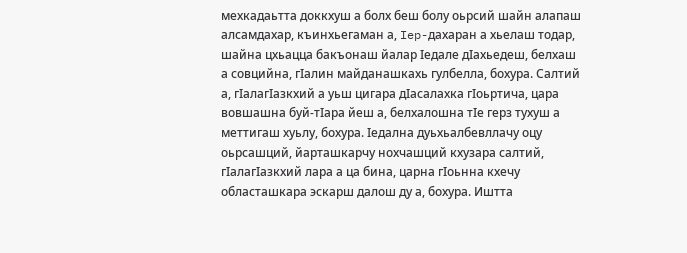мехкадаьтта доккхуш а болх беш болу оьрсий шайн алапаш алсамдахар, къинхьегаман а, Iep-дахаран а хьелаш тодар, шайна цхьацца бакъонаш йалар Iедале дIахьедеш, белхаш а совцийна, гIалин майданашкахь гулбелла, бохура. Салтий а, гIалагIазкхий а уьш цигара дIасалахка гIоьртича, цара вовшашна буй-тIара йеш а, белхалошна тIе герз тухуш а меттигаш хуьлу, бохура. Iедална дуьхьалбевллачу оцу оьрсашций, йарташкарчу нохчашций кхузара салтий, гIалагIазкхий лара а ца бина, царна гIоьнна кхечу областашкара эскарш далош ду а, бохура. Иштта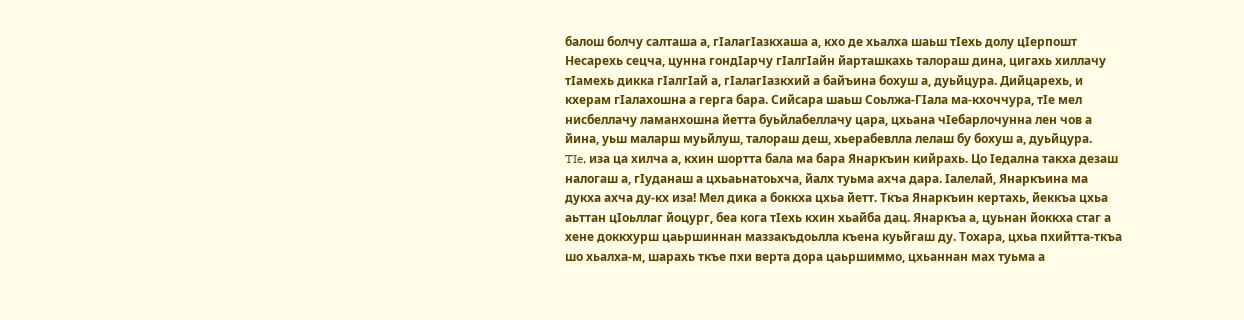балош болчу салташа а, гIалагIазкхаша а, кхо де хьалха шаьш тIехь долу цIерпошт Несарехь сецча, цунна гондIарчу гIалгIайн йарташкахь талораш дина, цигахь хиллачу тIамехь дикка гIалгIай а, гIалагIазкхий а байъина бохуш а, дуьйцура. Дийцарехь, и кхерам гIалахошна а герга бара. Сийсара шаьш Соьлжа-ГIала ма-кхоччура, тIе мел нисбеллачу ламанхошна йетта буьйлабеллачу цара, цхьана чIебарлочунна лен чов а йина, уьш маларш муьйлуш, талораш деш, хьерабевлла лелаш бу бохуш а, дуьйцура.
TIe, иза ца хилча а, кхин шортта бала ма бара Янаркъин кийрахь. Цо Iедална такха дезаш налогаш а, гIуданаш а цхьаьнатоьхча, йалх туьма ахча дара. Iалелай, Янаркъина ма дукха ахча ду-кх иза! Мел дика а боккха цхьа йетт. Ткъа Янаркъин кертахь, йеккъа цхьа аьттан цIоьллаг йоцург, беа кога тIехь кхин хьайба дац. Янаркъа а, цуьнан йоккха стаг а хене доккхурш цаьршиннан маззакъдоьлла къена куьйгаш ду. Тохара, цхьа пхийтта-ткъа шо хьалха-м, шарахь ткъе пхи верта дора цаьршиммо, цхьаннан мах туьма а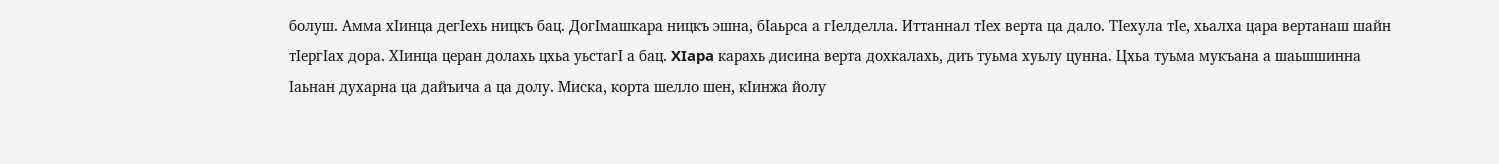болуш. Амма хIинца дегIехь ницкъ бац. ДогIмашкара ницкъ эшна, бIаьрса а гIелделла. Иттаннал тIех верта ца дало. ТIехула тIе, хьалха цара вертанаш шайн тIергIах дора. ХIинца церан долахь цхьа уьстагI а бац. XIapa карахь дисина верта дохкалахь, диъ туьма хуьлу цунна. Цхьа туьма мукъана а шаьшшинна Iаьнан духарна ца дайъича а ца долу. Миска, корта шелло шен, кIинжа йолу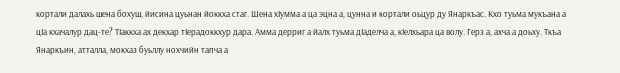кортали далахь шена бохуш, йисина цуьнан йоккха стаг. Шена хIумма а ца эцна а, цунна и кортали оьцур ду Янаркъас. Кхо туьма мукъана а цIа кхачалур дац-те? ТIаккха ах декхар тIерадоккхур дара. Амма дерриг а йалх туьма дIаделча а, кIелхьара ца волу. Герз а, ахча а доьху. Ткъа Янаркъин, атталла, мокхаз буьллу нохчийн тапча а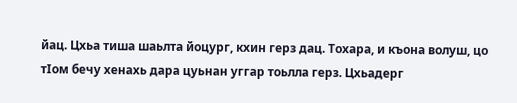йац. Цхьа тиша шаьлта йоцург, кхин герз дац. Тохара, и къона волуш, цо тIом бечу хенахь дара цуьнан уггар тоьлла герз. Цхьадерг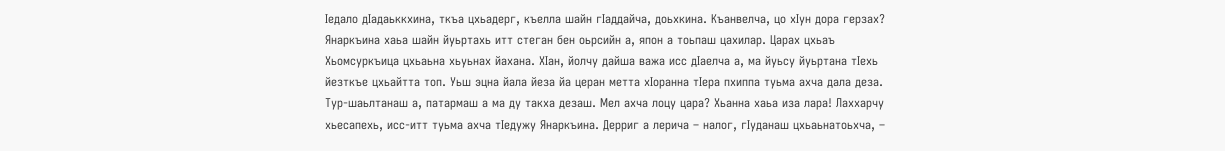Iедало дIадаьккхина, ткъа цхьадерг, къелла шайн гIаддайча, доьхкина. Къанвелча, цо хIун дора герзах?
Янаркъина хаьа шайн йуьртахь итт стеган бен оьрсийн а, япон а тоьпаш цахилар. Царах цхьаъ Хьомсуркъица цхьаьна хьуьнах йахана. ХIан, йолчу дайша важа исс дIаелча а, ма йуьсу йуьртана тIехь йезткъе цхьайтта топ. Уьш эцна йала йеза йа церан метта хIоранна тIера пхиппа туьма ахча дала деза. Тур-шаьлтанаш а, патармаш а ма ду такха дезаш. Мел ахча лоцу цара? Хьанна хаьа иза лара! Лаххарчу хьесапехь, исс-итт туьма ахча тIедужу Янаркъина. Дерриг а лерича – налог, гIуданаш цхьаьнатоьхча, –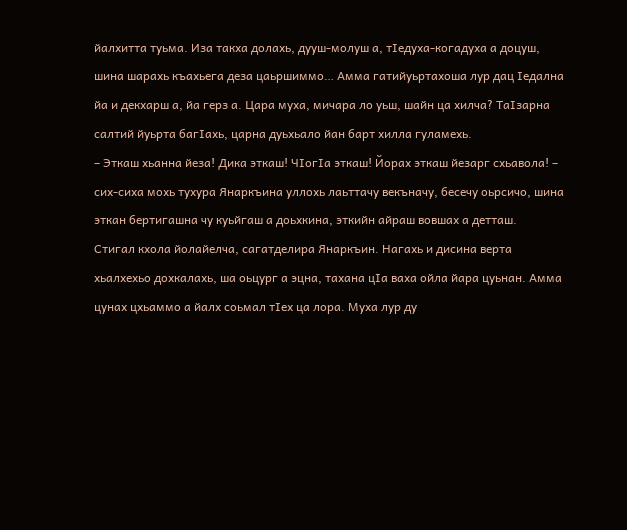йалхитта туьма. Иза такха долахь, дууш-молуш а, тIедуха-когадуха а доцуш, шина шарахь къахьега деза цаьршиммо… Амма гатийуьртахоша лур дац Iедална йа и декхарш а, йа герз а. Цара муха, мичара ло уьш, шайн ца хилча? ТаIзарна салтий йуьрта багIахь, царна дуьхьало йан барт хилла гуламехь.
– Эткаш хьанна йеза! Дика эткаш! ЧIогIа эткаш! Йорах эткаш йезарг схьавола! – сих-сиха мохь тухура Янаркъина уллохь лаьттачу векъначу, бесечу оьрсичо, шина эткан бертигашна чу куьйгаш а доьхкина, эткийн айраш вовшах а детташ.
Стигал кхола йолайелча, сагатделира Янаркъин. Нагахь и дисина верта хьалхехьо дохкалахь, ша оьцург а эцна, тахана цIа ваха ойла йара цуьнан. Амма цунах цхьаммо а йалх соьмал тIех ца лора. Муха лур ду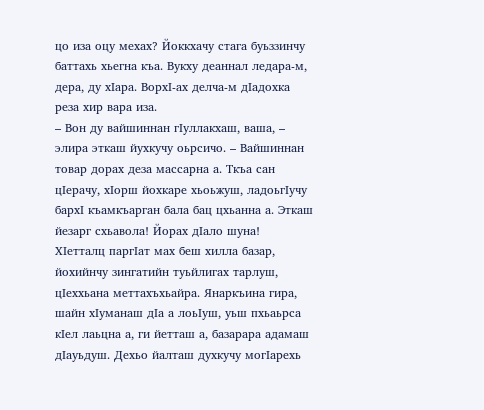цо иза оцу мехах? Йоккхачу стага буьззинчу баттахь хьегна къа. Вукху деаннал ледара-м, дера, ду хIapa. BopхI-aх делча-м дIадохка реза хир вара иза.
– Вон ду вайшиннан гIуллакхаш, ваша, – элира эткаш йухкучу оьрсичо. – Вайшиннан товар дорах деза массарна а. Ткъа сан цIерачу, хIорш йохкаре хьоьжуш, ладоьгIучу бархI къамкъарган бала бац цхьанна а. Эткаш йезарг схьавола! Йорах дIало шуна!
ХIетталц паргIат мах беш хилла базар, йохийнчу зингатийн туьйлигах тарлуш, цIеххьана меттахъхьайра. Янаркъина гира, шайн хIуманаш дIа а лоьIуш, уьш пхьаьрса кIел лаьцна а, ги йетташ а, базарара адамаш дIауьдуш. Дехьо йалташ духкучу могIарехь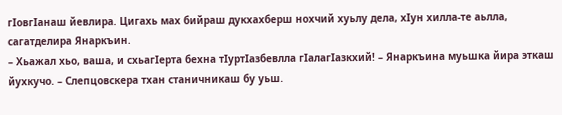гIовгIанаш йевлира. Цигахь мах бийраш дукхахберш нохчий хуьлу дела, хIун хилла-те аьлла, сагатделира Янаркъин.
– Хьажал хьо, ваша, и схьагIерта бехна тIуртIазбевлла гIалагIазкхий! – Янаркъина муьшка йира эткаш йухкучо. – Слепцовскера тхан станичникаш бу уьш.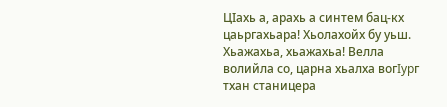ЦIахь а, арахь а синтем бац-кх цаьргахьара! Хьолахойх бу уьш. Хьажахьа, хьажахьа! Велла волийла со, царна хьалха вoгIypг тхан станицера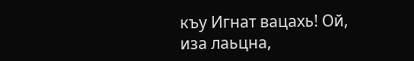къу Игнат вацахь! Ой, иза лаьцна,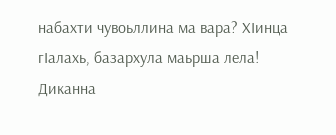набахти чувоьллина ма вара? ХIинца гIалахь, базархула маьрша лела! Диканна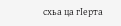схьа ца гIерта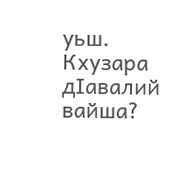уьш. Кхузара дIавалий вайша?